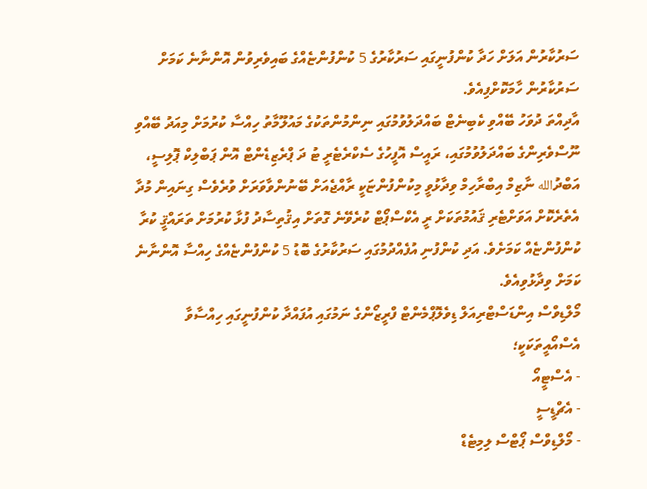ސަރުކާރުން އަލަށް ހަދާ ކުންފުނީގައި ސަރުކާރުގެ 5 ކުންފުންޏެއްގެ ބައިވެރިވުން އޮންނާނެ ކަމަށް ސަރުކާރުން ހާމަކޮށްފިއެވެ.
އާދިއްތަ ދުވަހު ބޭއްވި ކެބިނެޓް ބައްދަލުވުމުގައި ނިންމުންތަކުގެ މައުލޫމާތު ހިއްސާ ކުރުމަށް މިއަދު ބޭއްވި ނޫސްވެރިންގެ ބައްދަލުވުމުގައި، ރައީސް އޮފީހުގެ ސެކްރެޓެރީ ޓު ދަ ޕްރެޒިޑެންޓް އޮން ޕަބްލިކް ޕޮލިސީ، އަބްދުالله ނާޒިމް އިބްރާހިމް ވިދާޅުވީ މިކުންފުންޏަކީ ރާއްޖެއަށް ބޭނުންވާވަރަށް ވުރެވެސް ގިނައިން މުދާ އެތެރެކޮށް އަވަށްޓެރި ޤައުމުތަކަށް ރީ އެކްސްޕޯޓް ކުރެވޭނެ ގޮތަށް އިޤުތިސާދު ފުޅާ ކުރުމަށް ތަރައްޤީ ކުރާ ކުންފުންޏެއް ކަމަށެވެ. އަދި ކުންފުނި އުފެއްދުމުގައި ސަރުކާރުގެ ބޮޑު 5 ކުންފުންޏެއްގެ ހިއްސާ އޮންނާނެ ކަމަށް ވިދާޅުވިއެވެ.
މޯލްޑިވްސް އިންޑަސްޓްރިއަލް ޑިވެލޮޕްމެންޓް ފްރީޒޯންގެ ނަމުގައި އުފައްދާ ކުންފުނީގައި ހިއްސާވާ އެސްއޯއީތަކަކީ؛
- އެސްޓީއޯ
- އެޗްޑީސީ
- މޯލްޑިވްސް ޕޯޓްސް ލިމިޓެޑް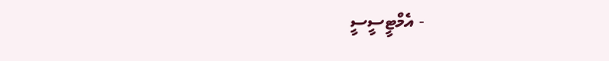- އެމްޓީސީސީ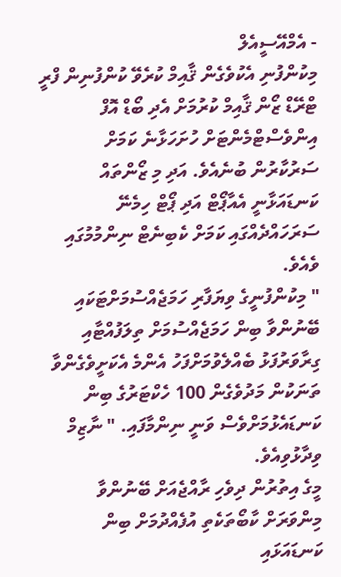- އެމްއޭސީއެލް
މިކުންފުނި އެކުވެގެން ޤާއިމް ކުރެވޭ ކުންފުނިން ފްރީ ޓްރޭޑް ޒޯން ޤާއިމް ކުރުމަށް އެދި ބޯޑް އޮފް އިންވެސްޓްމެންޓަށް ހުށަހަޅާނެ ކަމަށް ސަރުކާރުން ބުނެއެވެ. އަދި މި ޒޯންތައް ކަނޑައަޅާނީ އެއާޕޯޓް އަދި ޕޯޓް ހިމެނޭ ސަރަހައްދެއްގައި ކަމަށް ކެބިނެޓް ނިންމުމުގައި ވެއެވެ.
" މިކުންފުނީގެ ވިޔަފާރި ހަމަޖެއްސުމަށްޓަކައި ބޭނުންވާ ބިން ހަމަޖެއްސުމަށް ތިލަފުއްޓާއި ގިރާވަރުފަޅު ބެއްލެވުމަށްފަހު އެންމެ އެކަށީވެގެންވާ ތަނަކުން މަދުވެގެން 100 ހެކްޓަރުގެ ބިން ކަނޑައެޅުމަށްވެސް ވަނީ ނިންމާފައި. " ނާޒިމް ވިދާޅުވިއެވެ.
މީގެ އިތުރުން ދިވެހި ރާއްޖެއަށް ބޭނުންވާ މިންވަރަށް ކާބޯތަކެތި އުފެއްދުމަށް ބިން ކަނޑައަޅައި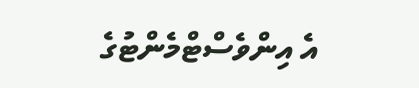އެ އިންވެސްޓްމެންޓުގެ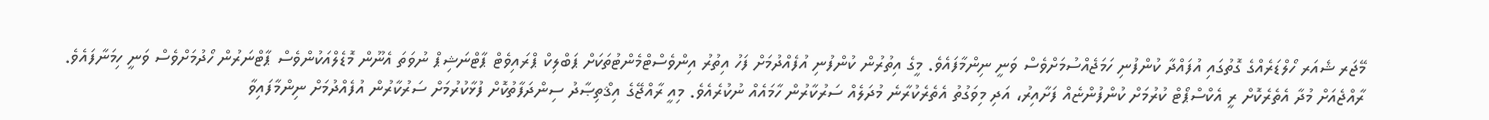މޭޖަރ ޝެއަރ ހޯލްޑަރެއްގެ ގޮތުގައި އުފައްދާ ކުންފުނި ހަމަޖެއްސުމަށްވެސް ވަނީ ނިންމާފައެވެ. މީގެ އިތުރުން ކުންފުނި އުފެއްދުމަށް ފަހު އިތުރު އިންވެސްޓްމެންޓުތަކަށް ޕަބްލިކް ޕްރައިވެޓް ޕާޓްނަޝިޕް ނުވަތަ އެނޫން މޮޑެލްއަކުންވެސް ޕާޓްނަރުން ހޯދުމަށްވެސް ވަނީ ހިމަނާފައެވެ.
ރާއްޖެއަށް މުދާ އެތެރެކޮށް ރީ އެކްސްޕޯޓް ކުރުމަށް ކުންފުންޏެއް ފަށާއިރު، އަދި މިވަގުތު އެތެރެކުރާނެ މުދަލެއް ސަރުކާރުން ހާމައެއް ނުކުރެއެވެ. މިއީ ރާއްޖޭގެ އިޤްތިޞާދު ސިންދަފާތުކޮށް ފުޅާކުރުމަށް ސަރުކާރުން އުފެއްދުމަށް ނިންމާފައިވާ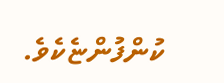ކުންފުންޏެކެވެ.